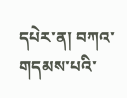དཔེར་ན། བཀའ་གདམས་པའི་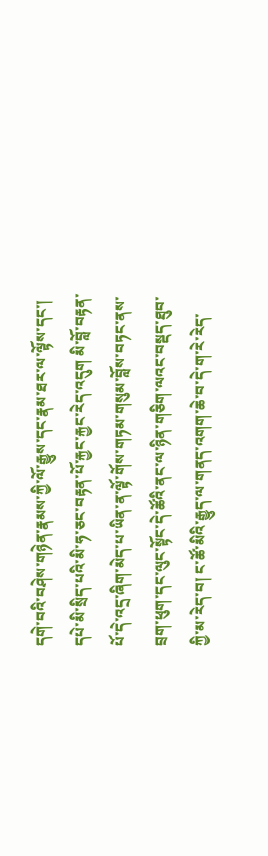དགེ་བའི་བཤེས་གཉེན་རྣམས་ཀྱི་ལོ་རྒྱུས་དང་རྣམ་ཐར་ལ་ལྟོས་དང་། དཔེ་མི་སྲིད་པའི་མི་ཧ་ཅང་བརྟན་པོ་རྐྱང་རྐྱང་རེད་འདུག མི་བློ་བརྟན་པོ་དེ་འདྲ་ཞིག་མེད་པ་ཡིན་ན་ལྟོ་གོས་གཏམ་གསུམ་བློས་བཏང་ནས་བྲག་ཕུག་དང་ལུང་སྟོང་དེ་ཚོའི་ནང་ལ་ཉིན་གཅིག་ལའང་བསྡད་ཐུབ་ཀྱི་མ་རེད་བ། ང་ཚོ་མིའི་རྒྱུད་ལ་གནད་འགག་ཆེ་བ་དེ་ག་རེ་རེད་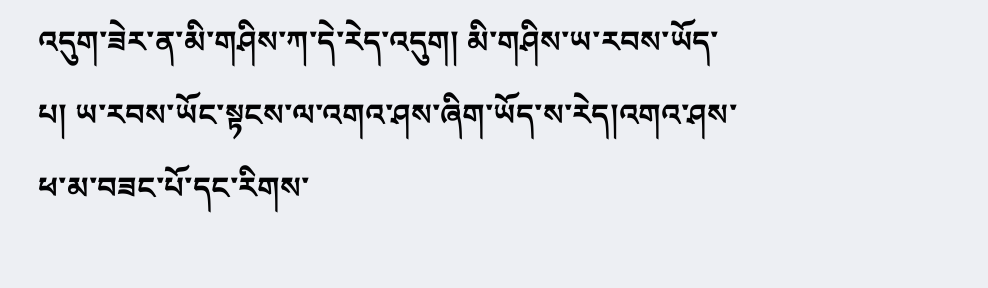འདུག་ཟེར་ན་མི་གཤིས་ཀ་དེ་རེད་འདུག། མི་གཤིས་ཡ་རབས་ཡོད་པ། ཡ་རབས་ཡོང་སྟངས་ལ་འགའ་ཤས་ཞིག་ཡོད་ས་རེད།འགའ་ཤས་ཕ་མ་བཟང་པོ་དང་རིགས་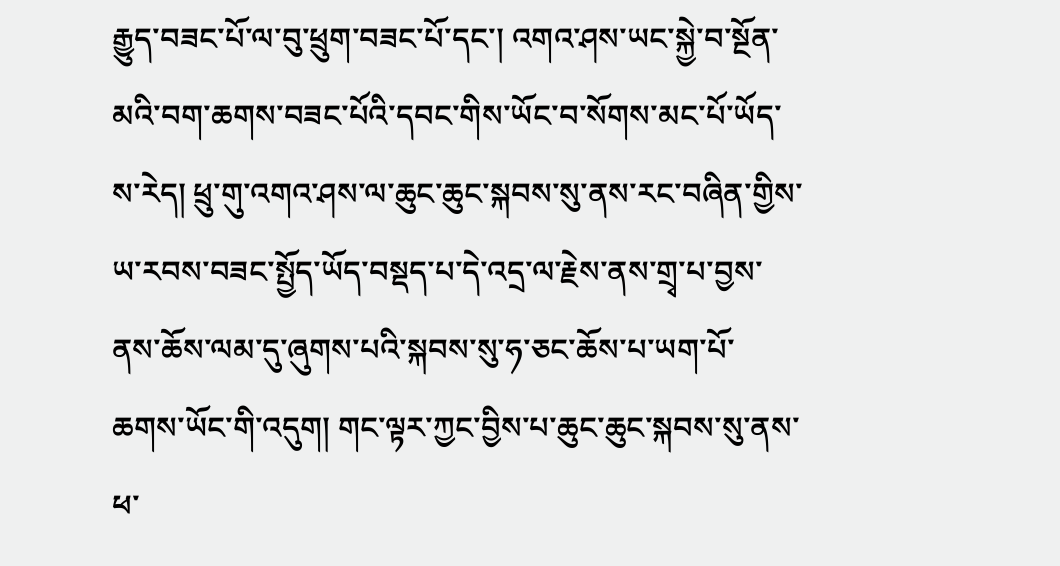རྒྱུད་བཟང་པོ་ལ་བུ་ཕྲུག་བཟང་པོ་དང་། འགའ་ཤས་ཡང་སྐྱེ་བ་སྔོན་མའི་བག་ཆགས་བཟང་པོའི་དབང་གིས་ཡོང་བ་སོགས་མང་པོ་ཡོད་ས་རེད། ཕྲུ་གུ་འགའ་ཤས་ལ་ཆུང་ཆུང་སྐབས་སུ་ནས་རང་བཞིན་གྱིས་ཡ་རབས་བཟང་སྤྱོད་ཡོད་བསྡད་པ་དེ་འདྲ་ལ་རྗེས་ནས་གྲྭ་པ་བྱས་ནས་ཆོས་ལམ་དུ་ཞུགས་པའི་སྐབས་སུ་ཧ་ཅང་ཆོས་པ་ཡག་པོ་ཆགས་ཡོང་གི་འདུག། གང་ལྟར་ཀྱང་བྱིས་པ་ཆུང་ཆུང་སྐབས་སུ་ནས་ཕ་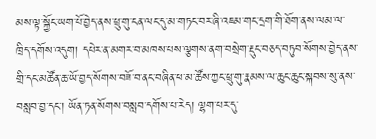མས་ལྟ་སྐྱོང་ཡག་པོ་བྱེད་ནས་ཕྲུ་གུ་ངན་ལང་དུ་མ་གཏང་བར་ཞི་འཇམ་གང་དྲག་གི་ཐོག་ནས་ལམ་ལ་ཁྲིད་དགོས་འདུག། དཔེར་ན་མགར་བ་མཁས་པས་ལྕགས་ནག་བསྲེག་རྡུང་བཅད་བཏུབ་སོགས་བྱེད་ནས་གྲི་དང་མཚོན་ཆ་ཡོ་བྱད་སོགས་བཟོ་བ་ནང་བཞིན་ཕ་མ་ཚོས་ཀྱང་ཕྲུ་གུ་རྣམས་ལ་ཆུང་ཆུང་སྐབས་སུ་ནས་བསླབ་བྱ་དང་། ཡོན་ཏན་སོགས་བསླབ་དགོས་པ་རེད། ལྷག་པར་དུ་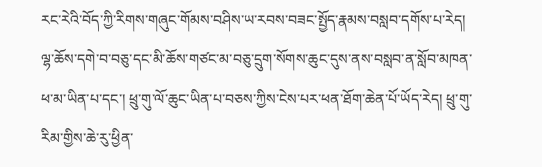རང་རེའི་བོད་ཀྱི་རིགས་གཞུང་གོམས་བཤིས་ཡ་རབས་བཟང་སྤྱོད་རྣམས་བསླབ་དགོས་པ་རེད།
ལྷ་ཆོས་དགེ་བ་བཅུ་དང་མི་ཆོས་གཙང་མ་བཅུ་དྲུག་སོགས་ཆུང་དུས་ནས་བསླབ་ན་སློབ་མཁན་ཕ་མ་ཡིན་པ་དང་། ཕྲུ་གུ་ལོ་ཆུང་ཡིན་པ་བཅས་ཀྱིས་ངེས་པར་ཕན་ཐོག་ཆེན་པོ་ཡོད་རེད། ཕྲུ་གུ་རིམ་གྱིས་ཆེ་རུ་ཕྱིན་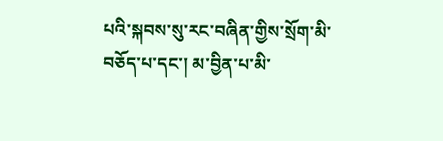པའི་སྐབས་སུ་རང་བཞིན་གྱིས་སྲོག་མི་བཅོད་པ་དང་། མ་བྱིན་པ་མི་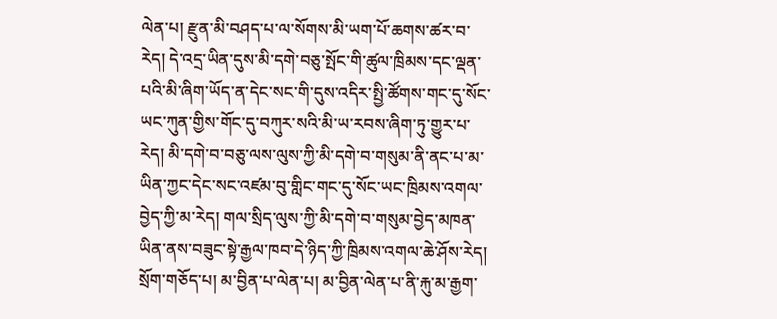ལེན་པ། རྫུན་མི་བཤད་པ་ལ་སོགས་མི་ཡག་པོ་ཆགས་ཚར་བ་རེད། དེ་འདྲ་ཡིན་དུས་མི་དགེ་བཅུ་སྤོང་གི་ཚུལ་ཁྲིམས་དང་ལྡན་པའི་མི་ཞིག་ཡོད་ན་དེང་སང་གི་དུས་འདིར་སྤྱི་ཚོགས་གང་དུ་སོང་ཡང་ཀུན་གྱིས་གོང་དུ་བཀུར་སའི་མི་ཡ་རབས་ཞིག་ཏུ་གྱུར་པ་རེད། མི་དགེ་བ་བཅུ་ལས་ལུས་ཀྱི་མི་དགེ་བ་གསུམ་ནི་ནང་པ་མ་ཡིན་ཀྱང་དེང་སང་འཛམ་བུ་གླིང་གང་དུ་སོང་ཡང་ཁྲིམས་འགལ་བྱེད་ཀྱི་མ་རེད། གལ་སྲིད་ལུས་ཀྱི་མི་དགེ་བ་གསུམ་བྱེད་མཁན་ཡིན་ནས་བཟུང་སྟེ་རྒྱལ་ཁབ་དེ་ཉིད་ཀྱི་ཁྲིམས་འགལ་ཆེ་ཤོས་རེད། སྲོག་གཅོད་པ། མ་བྱིན་པ་ལེན་པ། མ་བྱིན་ལེན་པ་ནི་རྐུ་མ་རྒྱག་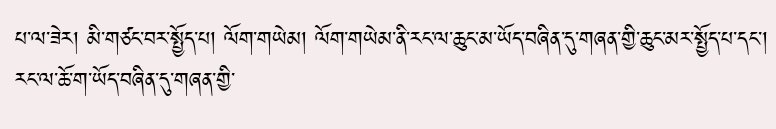པ་ལ་ཟེར། མི་གཙང་བར་སྤྱོད་པ། ལོག་གཡེམ། ལོག་གཡེམ་ནི་རང་ལ་ཆུང་མ་ཡོད་བཞིན་དུ་གཞན་གྱི་ཆུང་མར་སྤྱོད་པ་དང་། རང་ལ་ཆོ་ག་ཡོད་བཞིན་དུ་གཞན་གྱི་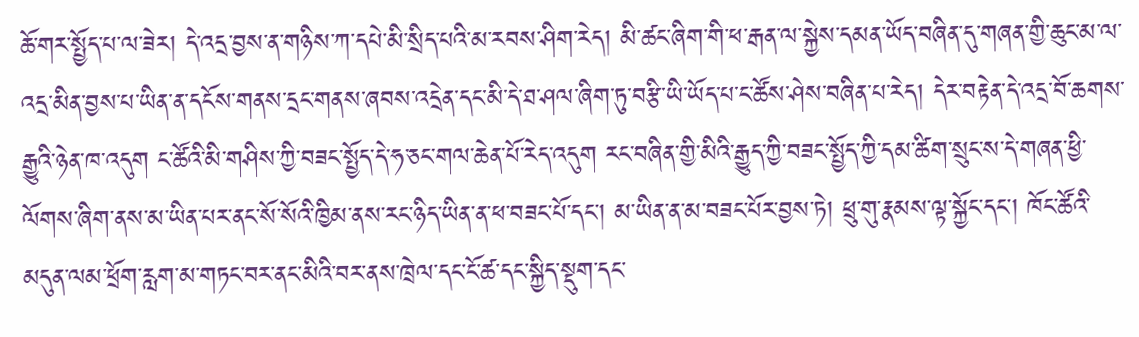ཆོ་གར་སྤྱོད་པ་ལ་ཟེར། དེ་འདྲ་བྱས་ན་གཉིས་ཀ་དཔེ་མི་སྲིད་པའི་མ་རབས་ཤིག་རེད། མི་ཚང་ཞིག་གི་ཕ་རྒན་ལ་སྐྱེས་དམན་ཡོད་བཞིན་དུ་གཞན་གྱི་ཆུང་མ་ལ་འདྲ་མིན་བྱས་པ་ཡིན་ན་དངོས་གནས་དྲང་གནས་ཞབས་འདྲེན་དང་མི་དེ་ཐ་ཤལ་ཞིག་ཏུ་བརྩི་ཡི་ཡོད་པ་ང་ཚོས་ཤེས་བཞིན་པ་རེད། དེར་བརྟེན་དེ་འདྲ་བོ་ཆགས་རྒྱུའི་ཉེན་ཁ་འདུག ང་ཚོའི་མི་གཤིས་ཀྱི་བཟང་སྤྱོད་དེ་ཧ་ཅང་གལ་ཆེན་པོ་རེད་འདུག རང་བཞིན་གྱི་མིའི་རྒྱུད་ཀྱི་བཟང་སྤྱོད་ཀྱི་དམ་ཚིག་སྲུང་ས་དེ་གཞན་ཕྱི་ལོགས་ཞིག་ནས་མ་ཡིན་པར་ནང་སོ་སོའི་ཁྱིམ་ནས་རང་ཉིད་ཡིན་ན་ཕ་བཟང་པོ་དང་། མ་ཡིན་ན་མ་བཟང་པོར་བྱས་ཏེ། ཕྲུ་གུ་རྣམས་ལྟ་སྐྱོང་དང་། ཁོང་ཚོའི་མདུན་ལམ་ཕྲོག་རླག་མ་གཏང་བར་ནང་མིའི་བར་ནས་ཁྲེལ་དང་ངོ་ཚ་དང་སྐྱིད་སྡུག་དང་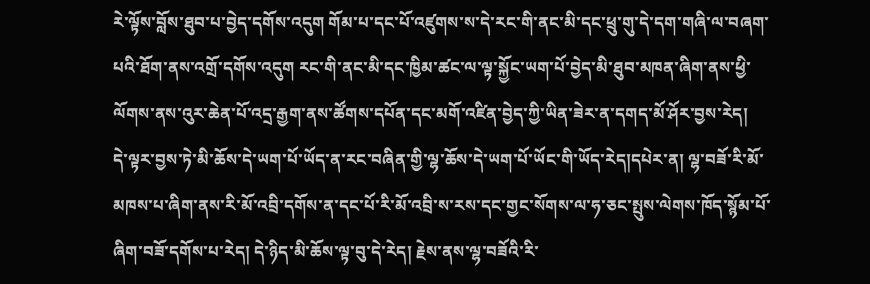རེ་ལྟོས་བློས་ཐུབ་པ་བྱེད་དགོས་འདུག གོམ་པ་དང་པོ་འཛུགས་ས་དེ་རང་གི་ནང་མི་དང་ཕྲུ་གུ་དེ་དག་གཞི་ལ་བཞག་པའི་ཐོག་ནས་འགྲོ་དགོས་འདུག རང་གི་ནང་མི་དང་ཁྱིམ་ཚང་ལ་ལྟ་སྐྱོང་ཡག་པོ་བྱེད་མི་ཐུབ་མཁན་ཞིག་ནས་ཕྱི་ལོགས་ནས་འུར་ཆེན་པོ་འདྲ་རྒྱག་ནས་ཚོགས་དཔོན་དང་མགོ་འཛིན་བྱེད་ཀྱི་ཡིན་ཟེར་ན་དགད་མོ་ཤོར་བྱས་རེད།
དེ་ལྟར་བྱས་ཏེ་མི་ཆོས་དེ་ཡག་པོ་ཡོད་ན་རང་བཞིན་གྱི་ལྷ་ཆོས་དེ་ཡག་པོ་ཡོང་གི་ཡོད་རེད།དཔེར་ན། ལྷ་བཟོ་རི་མོ་མཁས་པ་ཞིག་ནས་རི་མོ་འབྲི་དགོས་ན་དང་པོ་རི་མོ་འབྲི་ས་རས་དང་གྱང་སོགས་ལ་ཧ་ཅང་སྤུས་ལེགས་ཁོད་སྙོམ་པོ་ཞིག་བཟོ་དགོས་པ་རེད། དེ་ཉིད་མི་ཆོས་ལྟ་བུ་དེ་རེད། རྗེས་ནས་ལྷ་བཟོའི་རི་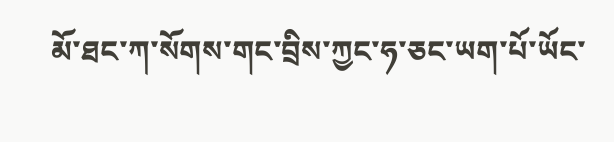མོ་ཐང་ཀ་སོགས་གང་བྲིས་ཀྱང་ཧ་ཅང་ཡག་པོ་ཡོང་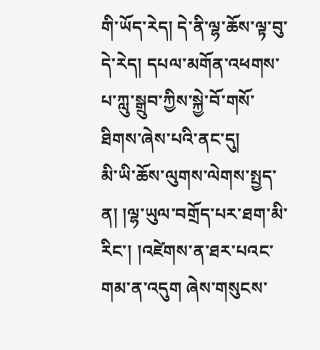གི་ཡོད་རེད། དེ་ནི་ལྷ་ཆོས་ལྟ་བུ་དེ་རེད། དཔལ་མགོན་འཕགས་པ་ཀླུ་སྒྲུབ་ཀྱིས་སྐྱེ་བོ་གསོ་ཐིགས་ཞེས་པའི་ནང་དུ།
མི་ཡི་ཆོས་ལུགས་ལེགས་སྤྱད་ན། །ལྷ་ཡུལ་བགྲོད་པར་ཐག་མི་རིང་། །འཛེགས་ན་ཐར་པའང་གམ་ན་འདུག ཞེས་གསུངས་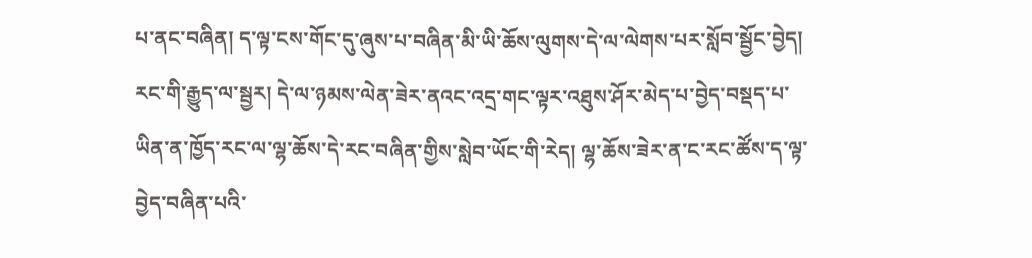པ་ནང་བཞིན། ད་ལྟ་ངས་གོང་དུ་ཞུས་པ་བཞིན་མི་ཡི་ཆོས་ལུགས་དེ་ལ་ལེགས་པར་སློབ་སྦྱོང་བྱེད། རང་གི་རྒྱུད་ལ་སྦྱར། དེ་ལ་ཉམས་ལེན་ཟེར་ནའང་འདྲ་གང་ལྟར་འཐུས་ཤོར་མེད་པ་བྱེད་བསྡད་པ་ཡིན་ན་ཁྱོད་རང་ལ་ལྷ་ཆོས་དེ་རང་བཞིན་གྱིས་སླེབ་ཡོང་གི་རེད། ལྷ་ཆོས་ཟེར་ན་ང་རང་ཚོས་ད་ལྟ་བྱེད་བཞིན་པའི་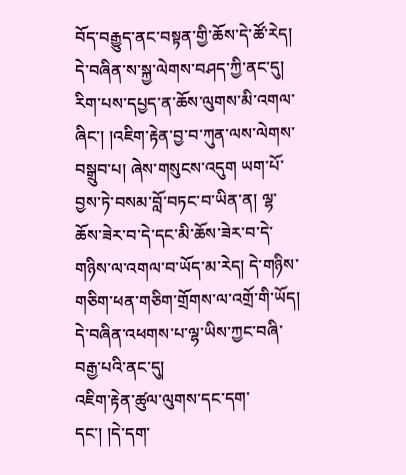བོད་བརྒྱུད་ནང་བསྟན་གྱི་ཆོས་དེ་ཚོ་རེད། དེ་བཞིན་ས་སྐྱ་ལེགས་བཤད་ཀྱི་ནང་དུ།
རིག་པས་དཔྱད་ན་ཆོས་ལུགས་མི་འགལ་ཞིང་། །འཇིག་རྟེན་བྱ་བ་ཀུན་ལས་ལེགས་བསྒྲུབ་པ། ཞེས་གསུངས་འདུག ཡག་པོ་བྱས་ཏེ་བསམ་བློ་བཏང་བ་ཡིན་ན། ལྷ་ཆོས་ཟེར་བ་དེ་དང་མི་ཆོས་ཟེར་བ་དེ་གཉིས་ལ་འགལ་བ་ཡོད་མ་རེད། དེ་གཉིས་གཅིག་ཕན་གཅིག་གྲོགས་ལ་འགྲོ་གི་ཡོད། དེ་བཞིན་འཕགས་པ་ལྷ་ཡིས་ཀྱང་བཞི་བརྒྱ་པའི་ནང་དུ།
འཇིག་རྟེན་ཚུལ་ལུགས་དང་དག་དང་། །དེ་དག་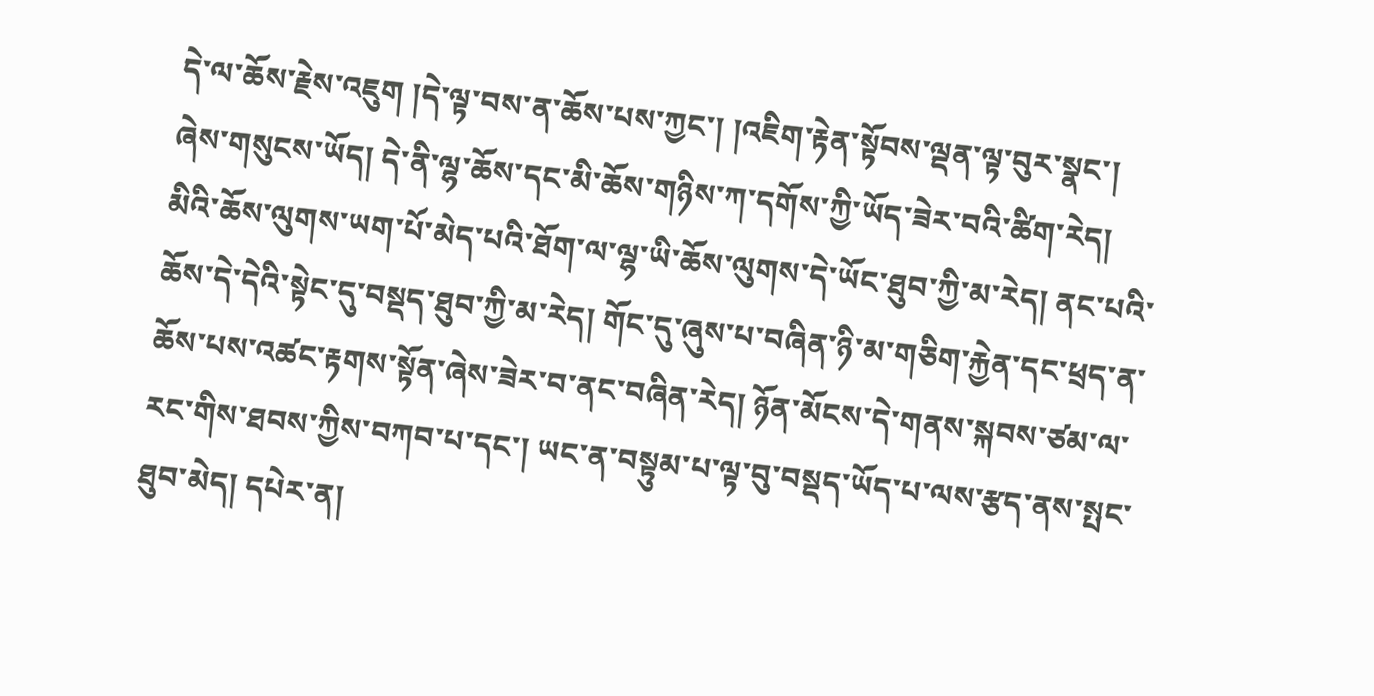དེ་ལ་ཆོས་རྗེས་འཇུག །དེ་ལྟ་བས་ན་ཆོས་པས་ཀྱང་། །འཇིག་རྟེན་སྟོབས་ལྡན་ལྟ་བུར་སྣང་། ཞེས་གསུངས་ཡོད། དེ་ནི་ལྷ་ཆོས་དང་མི་ཆོས་གཉིས་ཀ་དགོས་ཀྱི་ཡོད་ཟེར་བའི་ཚིག་རེད། མིའི་ཆོས་ལུགས་ཡག་པོ་མེད་པའི་ཐོག་ལ་ལྷ་ཡི་ཆོས་ལུགས་དེ་ཡོང་ཐུབ་ཀྱི་མ་རེད། ནང་པའི་ཆོས་དེ་དེའི་སྟེང་དུ་བསྡད་ཐུབ་ཀྱི་མ་རེད། གོང་དུ་ཞུས་པ་བཞིན་ཉི་མ་གཅིག་རྐྱེན་དང་ཕྲད་ན་ཆོས་པས་འཚང་རྟགས་སྟོན་ཞེས་ཟེར་བ་ནང་བཞིན་རེད། ཉོན་མོངས་དེ་གནས་སྐབས་ཙམ་ལ་རང་གིས་ཐབས་ཀྱིས་བཀབ་པ་དང་། ཡང་ན་བསྟུམ་པ་ལྟ་བུ་བསྡད་ཡོད་པ་ལས་རྩད་ནས་སྤང་ཐུབ་མེད། དཔེར་ན།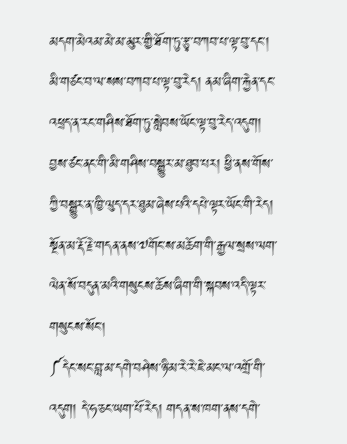མདག་མེའམ་མེ་མ་མུར་གྱི་ཐོག་ཏུ་རྩྭ་བཀབ་པ་ལྟ་བུ་དང་། མི་གཙང་བ་ལ་སས་བཀབ་པ་ལྟ་བུ་རེད། ནམ་ཞིག་རྐྱེན་དང་འཕྲད་ན་རང་གཤིས་ཐོག་ཏུ་སླེབས་ཡོང་ལྟ་བུ་རེད་འདུག། བྱས་ཙང་ནང་གི་མི་གཤིས་བསྒྱུར་མ་ཐུབ་པར། ཕྱི་ནས་གོས་ཀྱི་བསྒྱུར་ན་ཁྱི་ལུད་དར་ཐུམ་ཞེས་པའི་དཔེ་ལྟར་ཡོང་གི་རེད། སྔོན་མ་རྡོ་རྗེ་གདན་ནས་༧གོང་ས་མཆོག་གི་རྒྱལ་སྲས་ལག་ལེན་སོ་བདུན་མའི་གསུངས་ཆོས་ཞིག་གི་སྐབས་འདི་ལྟར་གསུངས་སོང།
༼དེང་སང་བླ་མ་དགེ་བཤེས་ཉི་མ་རེ་རེ་ཇེ་མང་ལ་འགྲོ་གི་འདུག། དེ་ཧ་ཅང་ཡག་པོ་རེད། གདན་ས་ཁག་ནས་དགེ་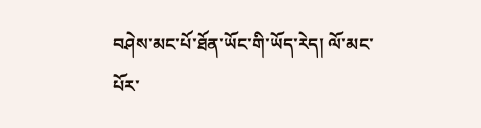བཤེས་མང་པོ་ཐོན་ཡོང་གི་ཡོད་རེད། ལོ་མང་པོར་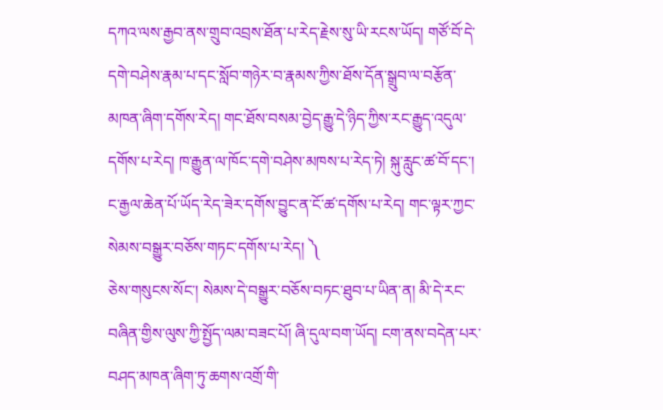དཀའ་ལས་རྒྱབ་ནས་གྲུབ་འབྲས་ཐོན་པ་རེད་རྗེས་སུ་ཡི་རངས་ཡོད། གཙོ་བོ་དེ་དགེ་བཤེས་རྣམ་པ་དང་སློབ་གཉེར་བ་རྣམས་ཀྱིས་ཐོས་དོན་སྒྲུབ་ལ་བརྩོན་མཁན་ཞིག་དགོས་རེད། གང་ཐོས་བསམ་བྱེད་རྒྱུ་དེ་ཉིད་ཀྱིས་རང་རྒྱུད་འདུལ་དགོས་པ་རེད། ཁ་རྒྱུན་ལ་ཁོང་དགེ་བཤེས་མཁས་པ་རེད་ཏེ། སྐུ་རླུང་ཚ་བོ་དང་། ང་རྒྱལ་ཆེན་པོ་ཡོད་རེད་ཟེར་དགོས་བྱུང་ན་ངོ་ཚ་དགོས་པ་རེད། གང་ལྟར་ཀྱང་སེམས་བསྒྱུར་བཅོས་གཏང་དགོས་པ་རེད། ༽
ཅེས་གསུངས་སོང་། སེམས་དེ་བསྒྱུར་བཅོས་བཏང་ཐུབ་པ་ཡིན་ན། མི་དེ་རང་བཞིན་གྱིས་ལུས་ཀྱི་སྤྱོད་ལམ་བཟང་པོ། ཞི་དུལ་བག་ཡོད། ངག་ནས་བདེན་པར་བཤད་མཁན་ཞིག་ཏུ་ཆགས་འགྲོ་གི་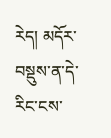རེད། མདོར་བསྡུས་ན་དེ་རིང་ངས་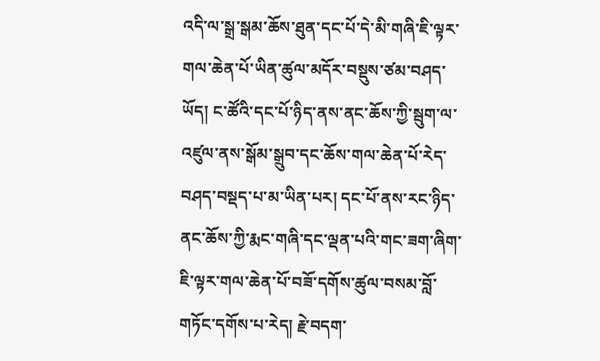འདི་ལ་སྒྲ་སྒམ་ཆོས་ཐུན་དང་པོ་དེ་མི་གཞི་ཇི་ལྟར་གལ་ཆེན་པོ་ཡིན་ཚུལ་མདོར་བསྡུས་ཙམ་བཤད་ཡོད། ང་ཚོའི་དང་པོ་ཉིད་ནས་ནང་ཆོས་ཀྱི་སྦུག་ལ་འཛུལ་ནས་སྒོམ་སྒྲུབ་དང་ཆོས་གལ་ཆེན་པོ་རེད་བཤད་བསྡད་པ་མ་ཡིན་པར། དང་པོ་ནས་རང་ཉིད་ནང་ཆོས་ཀྱི་རྨང་གཞི་དང་ལྡན་པའི་གང་ཟག་ཞིག་ཇི་ལྟར་གལ་ཆེན་པོ་བཟོ་དགོས་ཚུལ་བསམ་བློ་གཏོང་དགོས་པ་རེད། རྗེ་བདག་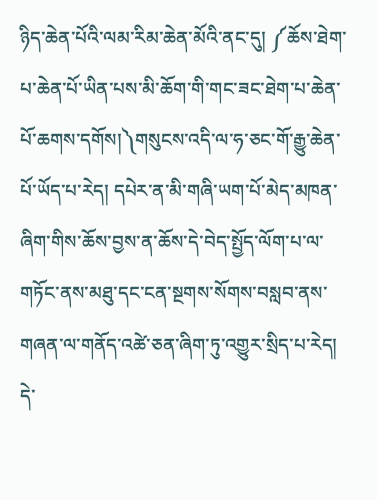ཉིད་ཆེན་པོའི་ལམ་རིམ་ཆེན་མོའི་ནང་དུ། ༼ཆོས་ཐེག་པ་ཆེན་པོ་ཡིན་པས་མི་ཆོག་གི་གང་ཟང་ཐེག་པ་ཆེན་པོ་ཆགས་དགོས།༽གསུངས་འདི་ལ་ཧ་ཅང་གོ་རྒྱུ་ཆེན་པོ་ཡོད་པ་རེད། དཔེར་ན་མི་གཞི་ཡག་པོ་མེད་མཁན་ཞིག་གིས་ཆོས་བྱས་ན་ཆོས་དེ་བེད་སྤྱོད་ལོག་པ་ལ་གཏོང་ནས་མཐུ་དང་ངན་སྔགས་སོགས་བསླབ་ནས་གཞན་ལ་གནོད་འཚེ་ཅན་ཞིག་ཏུ་འགྱུར་སྲིད་པ་རེད། དེ་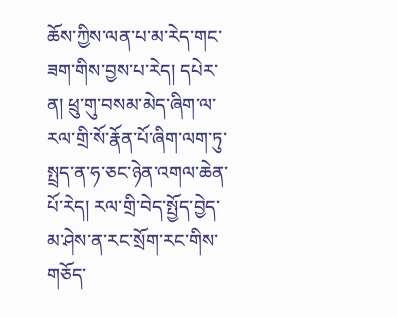ཆོས་ཀྱིས་ལན་པ་མ་རེད་གང་ཟག་གིས་བྱས་པ་རེད། དཔེར་ན། ཕྲུ་གུ་བསམ་མེད་ཞིག་ལ་རལ་གྲི་སོ་རྣོན་པོ་ཞིག་ལག་ཏུ་སྤྲད་ན་ཧ་ཅང་ཉེན་འགལ་ཆེན་པོ་རེད། རལ་གྲི་བེད་སྤྱོད་བྱེད་མ་ཤེས་ན་རང་སྲོག་རང་གིས་གཅོད་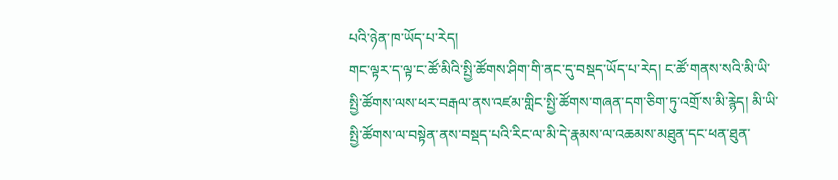པའི་ཉེན་ཁ་ཡོད་པ་རེད།
གང་ལྟར་ད་ལྟ་ང་ཚོ་མིའི་སྤྱི་ཚོགས་ཤིག་གི་ནང་དུ་བསྡད་ཡོད་པ་རེད། ང་ཚོ་གནས་སའི་མི་ཡི་སྤྱི་ཚོགས་ལས་ཕར་བརྒལ་ནས་འཛམ་གླིང་སྤྱི་ཚོགས་གཞན་དག་ཅིག་ཏུ་འགྲོ་ས་མི་རྙེད། མི་ཡི་སྤྱི་ཚོགས་ལ་བསྟེན་ནས་བསྡད་པའི་རིང་ལ་མི་དེ་རྣམས་ལ་འཆམས་མཐུན་དང་ཕན་ཐུན་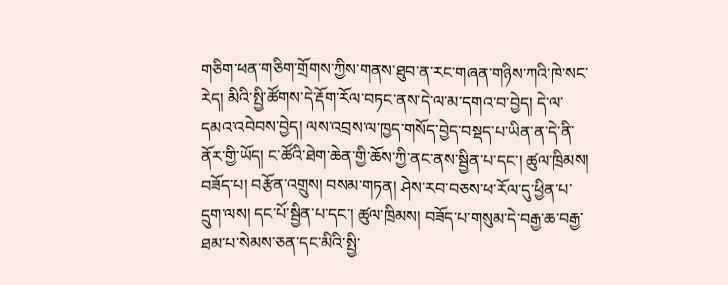གཅིག་ཕན་གཅིག་གྲོགས་ཀྱིས་གནས་ཐུབ་ན་རང་གཞན་གཉིས་ཀའི་ཁེ་སང་རེད། མིའི་སྤྱི་ཚོགས་དེ་རྡོག་རོལ་བཏང་ནས་དེ་ལ་མ་དགའ་བ་བྱེད། དེ་ལ་དམའ་འབེབས་བྱེད། ལས་འབྲས་ལ་ཁྱད་གསོད་བྱེད་བསྡད་པ་ཡིན་ན་དེ་ནི་ནོར་གྱི་ཡོད། ང་ཚོའི་ཐེག་ཆེན་གྱི་ཆོས་ཀྱི་ནང་ནས་སྦྱིན་པ་དང་། ཚུལ་ཁྲིམས། བཟོད་པ། བརྩོན་འགྲུས། བསམ་གཏན། ཤེས་རབ་བཅས་ཕ་རོལ་དུ་ཕྱིན་པ་དྲུག་ལས། དང་པོ་སྦྱིན་པ་དང་། ཚུལ་ཁྲིམས། བཟོད་པ་གསུམ་དེ་བརྒྱ་ཆ་བརྒྱ་ཐམ་པ་སེམས་ཅན་དང་མིའི་སྤྱི་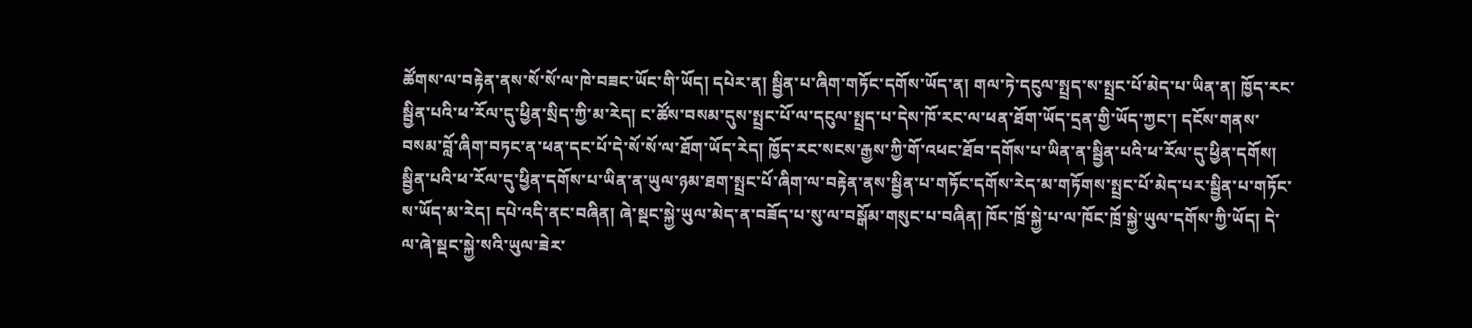ཚོགས་ལ་བརྟེན་ནས་སོ་སོ་ལ་ཁེ་བཟང་ཡོང་གི་ཡོད། དཔེར་ན། སྦྱིན་པ་ཞིག་གཏོང་དགོས་ཡོད་ན། གལ་ཏེ་དངུལ་སྤྲད་ས་སྤྲང་པོ་མེད་པ་ཡིན་ན། ཁྱོད་རང་སྦྱིན་པའི་ཕ་རོལ་དུ་ཕྱིན་སྲིད་ཀྱི་མ་རེད། ང་ཚོས་བསམ་དུས་སྤྲང་པོ་ལ་དངུལ་སྤྲད་པ་དེས་ཁོ་རང་ལ་ཕན་ཐོག་ཡོད་དྲན་གྱི་ཡོད་ཀྱང་། དངོས་གནས་བསམ་བློ་ཞིག་བཏང་ན་ཕན་དང་པོ་དེ་སོ་སོ་ལ་ཐོག་ཡོད་རེད། ཁྱོད་རང་སངས་རྒྱས་ཀྱི་གོ་འཕང་ཐོབ་དགོས་པ་ཡིན་ན་སྦྱིན་པའི་ཕ་རོལ་དུ་ཕྱིན་དགོས། སྦྱིན་པའི་ཕ་རོལ་དུ་ཕྱིན་དགོས་པ་ཡིན་ན་ཡུལ་ཉམ་ཐག་སྤྲང་པོ་ཞིག་ལ་བརྟེན་ནས་སྦྱིན་པ་གཏོང་དགོས་རེད་མ་གཏོགས་སྤྲང་པོ་མེད་པར་སྦྱིན་པ་གཏོང་ས་ཡོད་མ་རེད། དཔེ་འདི་ནང་བཞིན། ཞེ་སྡང་སྐྱེ་ཡུལ་མེད་ན་བཟོད་པ་སུ་ལ་བསྒོམ་གསུང་པ་བཞིན། ཁོང་ཁྲོ་སྐྱེ་པ་ལ་ཁོང་ཁྲོ་སྐྱེ་ཡུལ་དགོས་ཀྱི་ཡོད། དེ་ལ་ཞེ་སྡང་སྐྱེ་སའི་ཡུལ་ཟེར་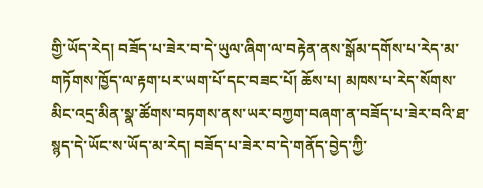གྱི་ཡོད་རེད། བཟོད་པ་ཟེར་བ་དེ་ཡུལ་ཞིག་ལ་བརྟེན་ནས་སྒོམ་དགོས་པ་རེད་མ་གཏོགས་ཁྱོད་ལ་རྟག་པར་ཡག་པོ་དང་བཟང་པོ། ཆོས་པ། མཁས་པ་རེད་སོགས་མིང་འདྲ་མིན་སྣ་ཚོགས་བཏགས་ནས་ཡར་བཀྱག་བཞག་ན་བཟོད་པ་ཟེར་བའི་ཐ་སྙད་དེ་ཡོང་ས་ཡོད་མ་རེད། བཟོད་པ་ཟེར་བ་དེ་གནོད་བྱེད་ཀྱི་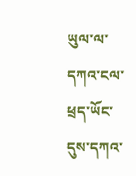ཡུལ་ལ་དཀའ་ངལ་ཕྲད་ཡོང་དུས་དཀའ་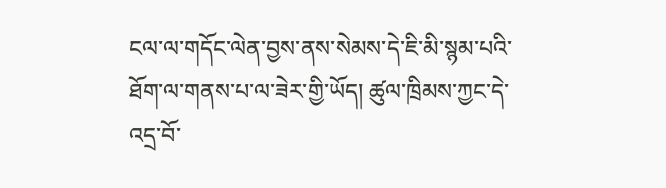ངལ་ལ་གདོང་ལེན་བྱས་ནས་སེམས་དེ་ཇི་མི་སྙམ་པའི་ཐོག་ལ་གནས་པ་ལ་ཟེར་གྱི་ཡོད། ཚུལ་ཁྲིམས་ཀྱང་དེ་འདྲ་བོ་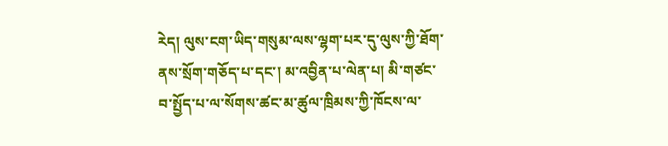རེད། ལུས་ངག་ཡིད་གསུམ་ལས་ལྷག་པར་དུ་ལུས་ཀྱི་ཐོག་ནས་སྲོག་གཅོད་པ་དང་། མ་འབྱིན་པ་ལེན་པ། མི་གཙང་བ་སྤྱོད་པ་ལ་སོགས་ཚང་མ་ཚུལ་ཁྲིམས་ཀྱི་ཁོངས་ལ་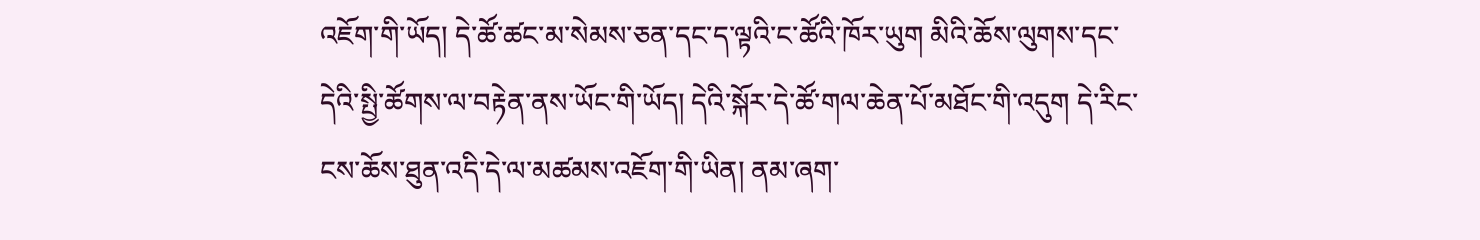འཇོག་གི་ཡོད། དེ་ཚོ་ཚང་མ་སེམས་ཅན་དང་ད་ལྟའི་ང་ཚོའི་ཁོར་ཡུག མིའི་ཆོས་ལུགས་དང་དེའི་སྤྱི་ཚོགས་ལ་བརྟེན་ནས་ཡོང་གི་ཡོད། དེའི་སྐོར་དེ་ཚོ་གལ་ཆེན་པོ་མཐོང་གི་འདུག དེ་རིང་ངས་ཆོས་ཐུན་འདི་དེ་ལ་མཚམས་འཇོག་གི་ཡིན། ནམ་ཞག་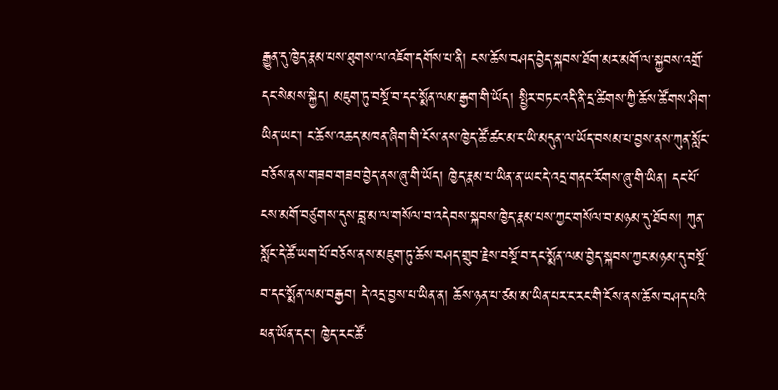རྒྱུན་དུ་ཁྱེད་རྣམ་པས་ཐུགས་ལ་འཇོག་དགོས་པ་ནི། ངས་ཆོས་བཤད་བྱེད་སྐབས་ཐོག་མར་མགོ་ལ་སྐྱབས་འགྲོ་དང་སེམས་སྐྱེད། མཇུག་ཏུ་བསྔོ་བ་དང་སྨོན་ལམ་རྒྱག་གི་ཡོད། སྤྱིར་བཏང་འདི་ནི་དྲ་ཚིགས་ཀྱི་ཆོས་ཚོགས་ཤིག་ཡིན་ཡང་། ང་ཆོས་འཆད་མཁན་ཞིག་གི་ངོས་ནས་ཁྱེད་ཚོ་ཚང་མ་ང་ཡི་མདུན་ལ་ཡོད་བསམ་པ་བྱས་ནས་ཀུན་སློང་བཅོས་ནས་གཟབ་གཟབ་བྱེད་ནས་ཞུ་གི་ཡོད། ཁྱེད་རྣམ་པ་ཡིན་ན་ཡང་དེ་འདྲ་གནང་རོགས་ཞུ་གི་ཡིན། དང་པོ་ངས་མགོ་བཙུགས་དུས་བླ་མ་ལ་གསོལ་བ་འདེབས་སྐབས་ཁྱེད་རྣམ་པས་ཀྱང་གསོལ་བ་མཉམ་དུ་ཐོབས། ཀུན་སློང་དེ་ཚོ་ཡག་པོ་བཅོས་ནས་མཇུག་ཏུ་ཆོས་བཤད་གྲུབ་རྗེས་བསྔོ་བ་དང་སྨོན་ལམ་བྱེད་སྐབས་ཀྱང་མཉམ་དུ་བསྔོ་བ་དང་སྨོན་ལམ་བརྒྱབ། དེ་འདྲ་བྱས་པ་ཡིན་ན། ཆོས་ཉན་པ་ཙམ་མ་ཡིན་པར་ང་རང་གི་ངོས་ནས་ཆོས་བཤད་པའི་ཕན་ཡོན་དང་། ཁྱེད་རང་ཚོ་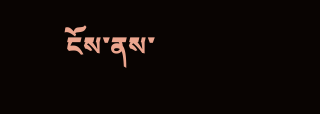ངོས་ནས་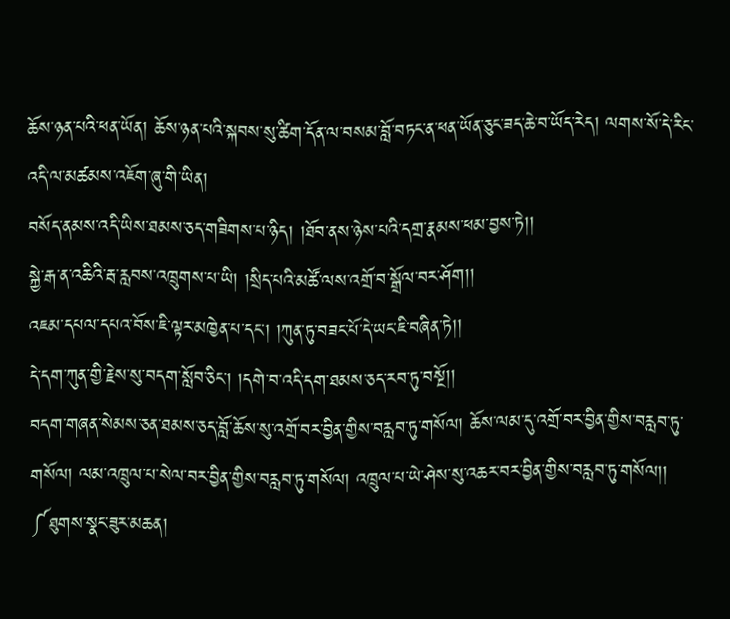ཆོས་ཉན་པའི་ཕན་ཡོན། ཆོས་ཉན་པའི་སྐབས་སུ་ཚིག་དོན་ལ་བསམ་བློ་བཏང་ན་ཕན་ཡོན་ཅུང་ཟད་ཆེ་བ་ཡོད་རེད། ལགས་སོ་དེ་རིང་འདི་ལ་མཚམས་འཇོག་ཞུ་གི་ཡིན།
བསོད་ནམས་འདི་ཡིས་ཐམས་ཅད་གཟིགས་པ་ཉིད། །ཐོབ་ནས་ཉེས་པའི་དགྲ་རྣམས་ཕམ་བྱས་ཏེ།།
སྐྱེ་རྒ་ན་འཆིའི་རྦ་རླབས་འཁྲུགས་པ་ཡི། །སྲིད་པའི་མཚོ་ལས་འགྲོ་བ་སྒྲོལ་བར་ཤོག།།
འཇམ་དཔལ་དཔའ་བོས་ཇི་ལྟར་མཁྱེན་པ་དང་། །ཀུན་ཏུ་བཟང་པོ་དེ་ཡང་ཇི་བཞིན་ཏེ།།
དེ་དག་ཀུན་གྱི་རྗེས་སུ་བདག་སློབ་ཅིང་། །དགེ་བ་འདི་དག་ཐམས་ཅད་རབ་ཏུ་བསྔོ།།
བདག་གཞན་སེམས་ཅན་ཐམས་ཅད་བློ་ཆོས་སུ་འགྲོ་བར་བྱིན་གྱིས་བརླབ་ཏུ་གསོལ། ཆོས་ལམ་དུ་འགྲོ་བར་བྱིན་གྱིས་བརླབ་ཏུ་གསོལ། ལམ་འཁྲུལ་པ་སེལ་བར་བྱིན་གྱིས་བརླབ་ཏུ་གསོལ། འཁྲུལ་པ་ཡེ་ཤེས་སུ་འཆར་བར་བྱིན་གྱིས་བརླབ་ཏུ་གསོལ།།
༼ཐུགས་སྣང་ཟུར་མཆན།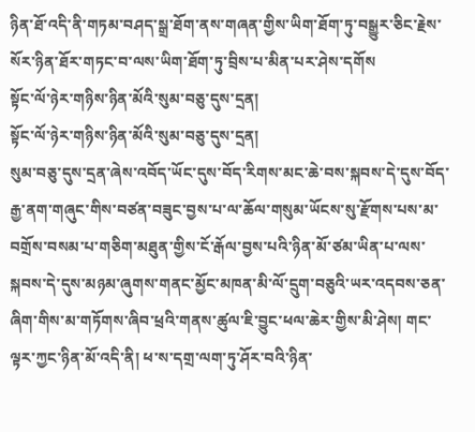ཉིན་ཐོ་འདི་ནི་གཏམ་བཤད་སྒྲ་ཐོག་ནས་གཞན་གྱིས་ཡིག་ཐོག་ཏུ་བསྒྱུར་ཅིང་རྗེས་སོར་ཉིན་ཐོར་གཏང་བ་ལས་ཡིག་ཐོག་ཏུ་བྲིས་པ་མིན་པར་ཤེས་དགོས
སྟོང་ལོ་ཉེར་གཉིས་ཉིན་མོའི་སུམ་བཅུ་དུས་དྲན།
སྟོང་ལོ་ཉེར་གཉིས་ཉིན་མོའི་སུམ་བཅུ་དུས་དྲན།
སུམ་བཅུ་དུས་དྲན་ཞེས་འབོད་ཡོང་དུས་བོད་རིགས་མང་ཆེ་བས་སྐབས་དེ་དུས་བོད་རྒྱ་ནག་གཞུང་གིས་བཙན་བཟུང་བྱས་པ་ལ་ཆོལ་གསུམ་ཡོངས་སུ་རྫོགས་པས་མ་བགྲོས་བསམ་པ་གཅིག་མཐུན་གྱིས་ངོ་རྒོལ་བྱས་པའི་ཉིན་མོ་ཙམ་ཡིན་པ་ལས་སྐབས་དེ་དུས་མཉམ་ཞུགས་གནང་མྱོང་མཁན་མི་ལོ་དྲུག་བཅུའི་ཡར་འདབས་ཅན་ཞིག་གིས་མ་གཏོགས་ཞིབ་ཕྲའི་གནས་ཚུལ་ཇི་བྱུང་ཕལ་ཆེར་གྱིས་མི་ཤེས། གང་ལྟར་ཀྱང་ཉིན་མོ་འདི་ནི། ཕ་ས་དགྲ་ལག་ཏུ་ཤོར་བའི་ཉིན་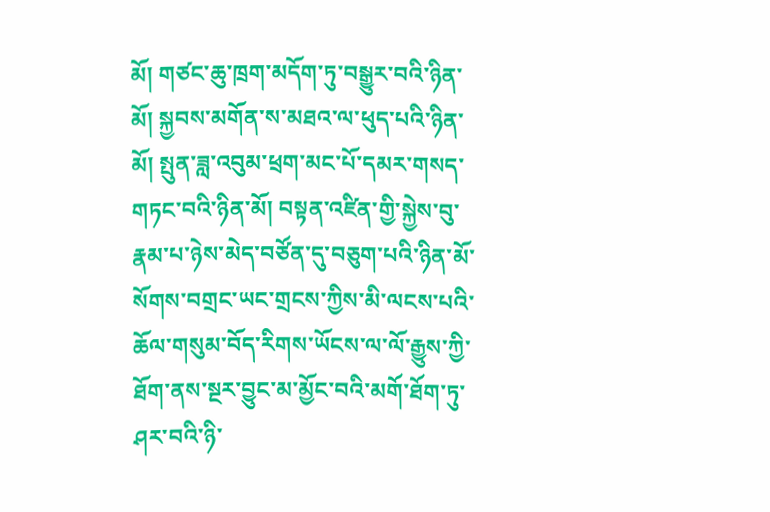མོ། གཙང་ཆུ་ཁྲག་མདོག་ཏུ་བསྒྱུར་བའི་ཉིན་མོ། སྐྱབས་མགོན་ས་མཐའ་ལ་ཕུད་པའི་ཉིན་མོ། སྤུན་ཟླ་འབུམ་ཕྲག་མང་པོ་དམར་གསད་གཏང་བའི་ཉིན་མོ། བསྟན་འཛིན་གྱི་སྐྱེས་བུ་རྣམ་པ་ཉེས་མེད་བཙོན་དུ་བཅུག་པའི་ཉིན་མོ་སོགས་བགྲང་ཡང་གྲངས་ཀྱིས་མི་ལངས་པའི་ཆོལ་གསུམ་བོད་རིགས་ཡོངས་ལ་ལོ་རྒྱུས་ཀྱི་ཐོག་ནས་སྔར་བྱུང་མ་མྱོང་བའི་མགོ་ཐོག་ཏུ་ཤར་བའི་ཉི་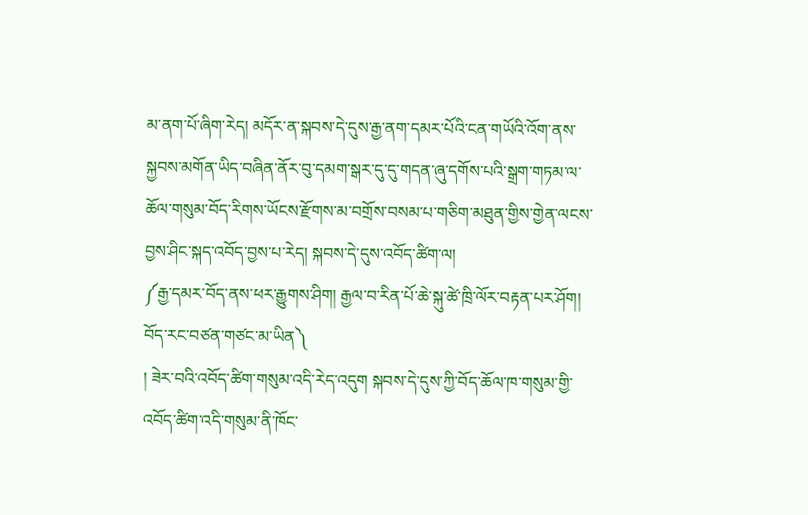མ་ནག་པོ་ཞིག་རེད། མདོར་ན་སྐབས་དེ་དུས་རྒྱ་ནག་དམར་པོའི་ངན་གཡོའི་འོག་ནས་སྐྱབས་མགོན་ཡིད་བཞིན་ནོར་བུ་དམག་སྒར་དུ་དུ་གདན་ཞུ་དགོས་པའི་སྒྲག་གཏམ་ལ་ཆོལ་གསུམ་བོད་རིགས་ཡོངས་རྫོགས་མ་བགྲོས་བསམ་པ་གཅིག་མཐུན་གྱིས་གྱེན་ལངས་བྱས་ཤིང་སྐད་འབོད་བྱས་པ་རེད། སྐབས་དེ་དུས་འབོད་ཚིག་ལ།
༼རྒྱ་དམར་བོད་ནས་ཕར་རྒྱུགས་ཤིག། རྒྱལ་བ་རིན་པོ་ཆེ་སྐུ་ཚེ་ཁྲི་ལོར་བརྟན་པར་ཤོག། བོད་རང་བཙན་གཙང་མ་ཡིན༽
། ཟེར་བའི་འབོད་ཚིག་གསུམ་འདི་རེད་འདུག སྐབས་དེ་དུས་ཀྱི་བོད་ཆོལ་ཁ་གསུམ་གྱི་འབོད་ཚིག་འདི་གསུམ་ནི་ཁོང་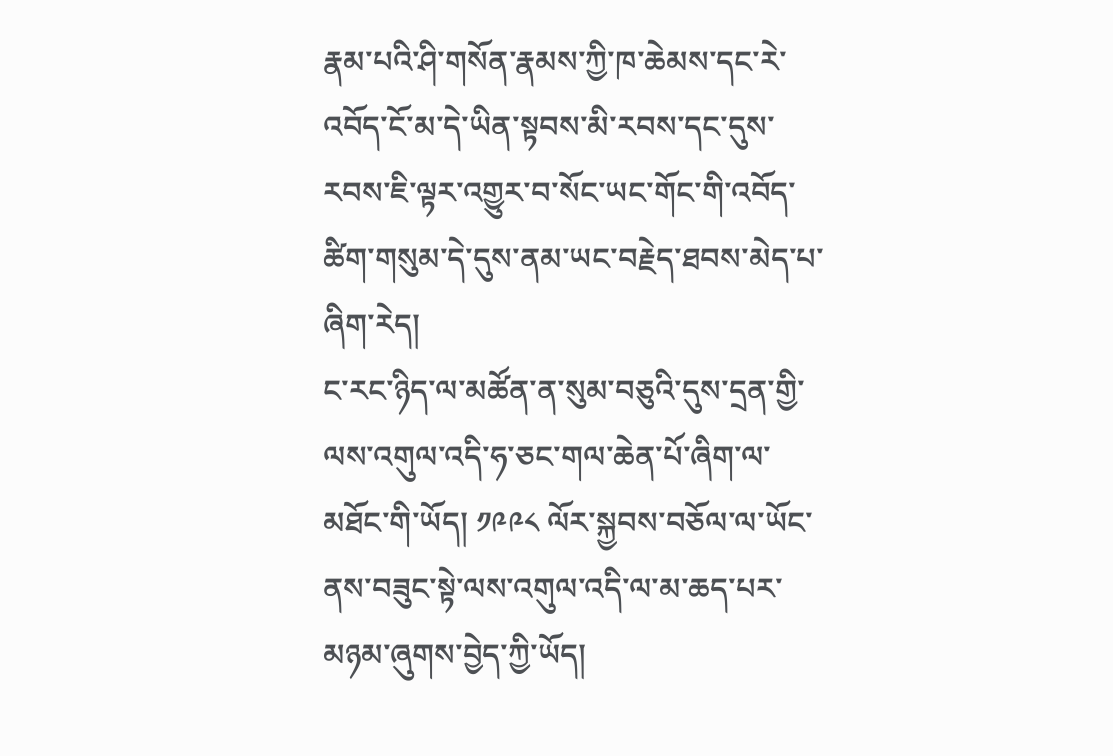རྣམ་པའི་ཤི་གསོན་རྣམས་ཀྱི་ཁ་ཆེམས་དང་རེ་འབོད་ངོ་མ་དེ་ཡིན་སྟབས་མི་རབས་དང་དུས་རབས་ཇི་ལྟར་འགྱུར་བ་སོང་ཡང་གོང་གི་འབོད་ཚིག་གསུམ་དེ་དུས་ནམ་ཡང་བརྗེད་ཐབས་མེད་པ་ཞིག་རེད།
ང་རང་ཉིད་ལ་མཚོན་ན་སུམ་བཅུའི་དུས་དྲན་གྱི་ལས་འགུལ་འདི་ཧ་ཅང་གལ་ཆེན་པོ་ཞིག་ལ་མཐོང་གི་ཡོད། ༡༩༩༨ ལོར་སྐྱབས་བཅོལ་ལ་ཡོང་ནས་བཟུང་སྟེ་ལས་འགུལ་འདི་ལ་མ་ཆད་པར་མཉམ་ཞུགས་བྱེད་ཀྱི་ཡོད།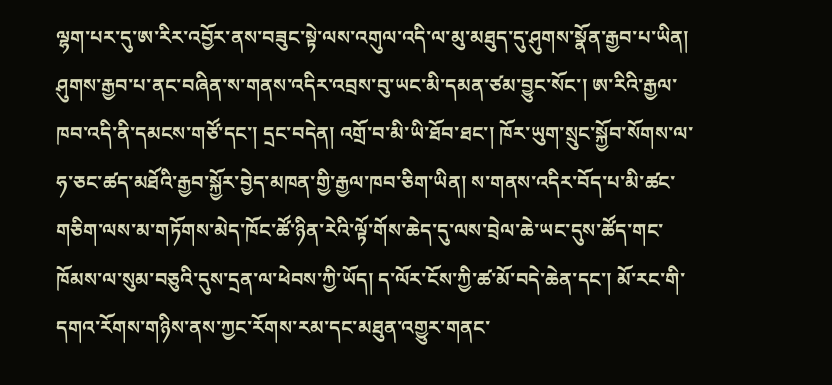ལྷག་པར་དུ་ཨ་རིར་འབྱོར་ནས་བཟུང་སྟེ་ལས་འགུལ་འདི་ལ་མུ་མཐུད་དུ་ཤུགས་སྣོན་རྒྱབ་པ་ཡིན། ཤུགས་རྒྱབ་པ་ནང་བཞིན་ས་གནས་འདིར་འབྲས་བུ་ཡང་མི་དམན་ཙམ་བྱུང་སོང་། ཨ་རིའི་རྒྱལ་ཁབ་འདི་ནི་དམངས་གཙོ་དང་། དྲང་བདེན། འགྲོ་བ་མི་ཡི་ཐོབ་ཐང་། ཁོར་ཡུག་སྲུང་སྐྱོབ་སོགས་ལ་ཧ་ཅང་ཚད་མཐོའི་རྒྱབ་སྐྱོར་བྱེད་མཁན་གྱི་རྒྱལ་ཁབ་ཅིག་ཡིན། ས་གནས་འདིར་བོད་པ་མི་ཚང་གཅིག་ལས་མ་གཏོགས་མེད་ཁོང་ཚོ་ཉིན་རེའི་ལྟོ་གོས་ཆེད་དུ་ལས་བྲེལ་ཆེ་ཡང་དུས་ཚོད་གང་ཁོམས་ལ་སུམ་བཅུའི་དུས་དྲན་ལ་ཕེབས་ཀྱི་ཡོད། ད་ལོར་ངོས་ཀྱི་ཚ་མོ་བདེ་ཆེན་དང་། མོ་རང་གི་དགའ་རོགས་གཉིས་ནས་ཀྱང་རོགས་རམ་དང་མཐུན་འགྱུར་གནང་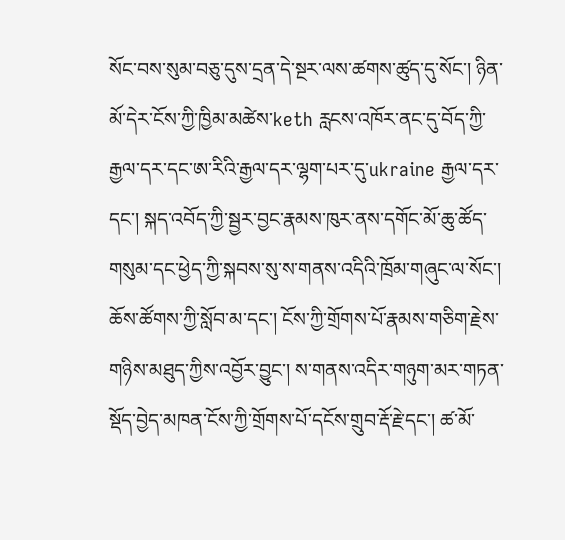སོང་བས་སུམ་བཅུ་དུས་དྲན་དེ་སྔར་ལས་ཚགས་ཚུད་དུ་སོང་། ཉིན་མོ་དེར་ངོས་ཀྱི་ཁྱིམ་མཚེས་keth རླངས་འཁོར་ནང་དུ་བོད་ཀྱི་རྒྱལ་དར་དང་ཨ་རིའི་རྒྱལ་དར་ལྷག་པར་དུ་ukraine རྒྱལ་དར་དང་། སྐད་འབོད་ཀྱི་སྦྱར་བྱང་རྣམས་ཁུར་ནས་དགོང་མོ་ཆུ་ཚོད་གསུམ་དང་ཕྱེད་ཀྱི་སྐབས་སུ་ས་གནས་འདིའི་ཁྲོམ་གཞུང་ལ་སོང་། ཆོས་ཚོགས་ཀྱི་སློབ་མ་དང་། ངོས་ཀྱི་གྲོགས་པོ་རྣམས་གཅིག་རྗེས་གཉིས་མཐུད་ཀྱིས་འབྱོར་བྱུང་། ས་གནས་འདིར་གཉུག་མར་གཏན་སྡོད་བྱེད་མཁན་ངོས་ཀྱི་གྲོགས་པོ་དངོས་གྲུབ་རྡོ་རྗེ་དང་། ཚ་མོ་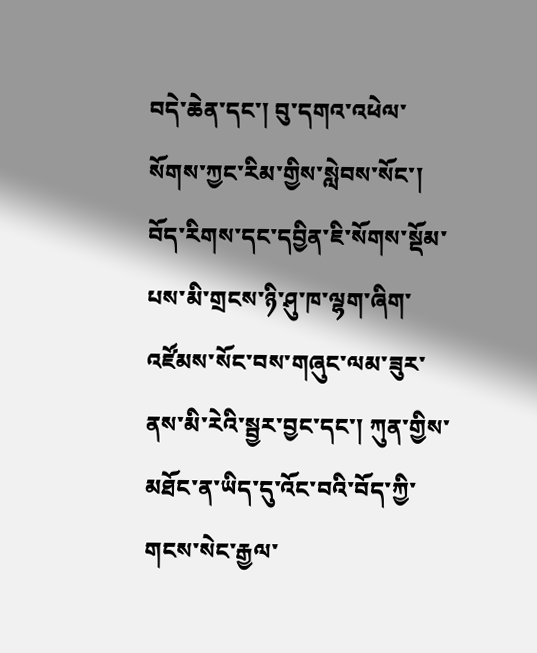བདེ་ཆེན་དང་། བུ་དགའ་འཕེལ་སོགས་ཀྱང་རིམ་གྱིས་སླེབས་སོང་། བོད་རིགས་དང་དབྱིན་ཇི་སོགས་སྡོམ་པས་མི་གྲངས་ཉི་ཤུ་ཁ་ལྷག་ཞིག་འཛོམས་སོང་བས་གཞུང་ལམ་ཟུར་ནས་མི་རེའི་སྦྱར་བྱང་དང་། ཀུན་གྱིས་མཐོང་ན་ཡིད་དུ་འོང་བའི་བོད་ཀྱི་གངས་སེང་རྒྱལ་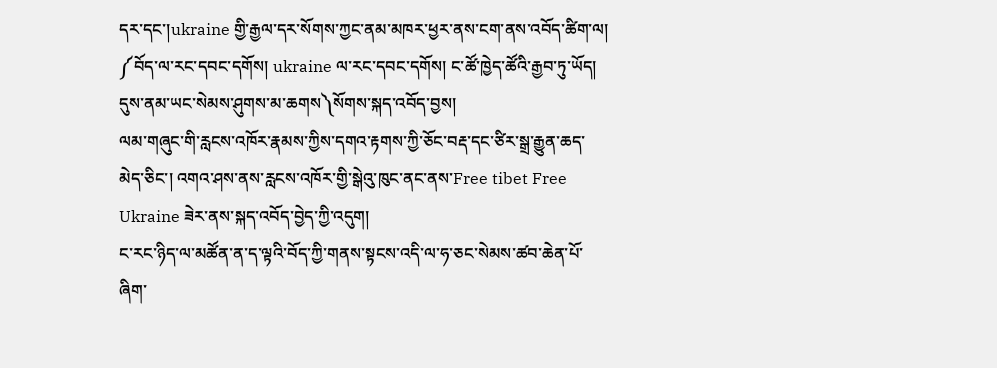དར་དང་།ukraine གྱི་རྒྱལ་དར་སོགས་ཀྱང་ནམ་མཁར་ཕྱར་ནས་ངག་ནས་འབོད་ཚིག་ལ། ༼བོད་ལ་རང་དབང་དགོས། ukraine ལ་རང་དབང་དགོས། ང་ཚོ་ཁྱེད་ཚོའི་རྒྱབ་ཏུ་ཡོད། དུས་ནམ་ཡང་སེམས་ཤུགས་མ་ཆགས༽སོགས་སྐད་འབོད་བྱས།
ལམ་གཞུང་གི་རླངས་འཁོར་རྣམས་ཀྱིས་དགའ་རྟགས་ཀྱི་ཅོང་བརྡ་དང་ཙིར་སྒྲ་རྒྱུན་ཆད་མེད་ཅིང་། འགའ་ཤས་ནས་རླངས་འཁོར་གྱི་སྒེའུ་ཁུང་ནང་ནས་Free tibet Free Ukraine ཟེར་ནས་སྐད་འབོད་བྱེད་ཀྱི་འདུག།
ང་རང་ཉིད་ལ་མཚོན་ན་ད་ལྟའི་བོད་ཀྱི་གནས་སྟངས་འདི་ལ་ཧ་ཅང་སེམས་ཚབ་ཆེན་པོ་ཞིག་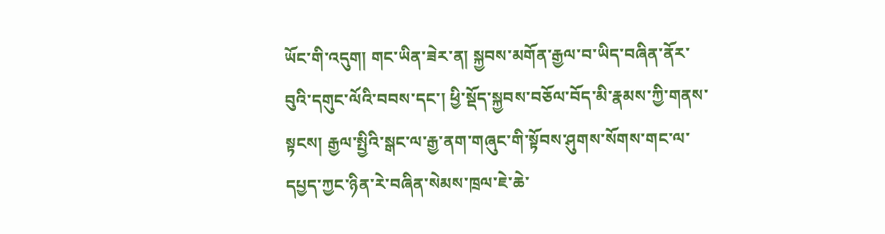ཡོང་གི་འདུག། གང་ཡིན་ཟེར་ན། སྐྱབས་མགོན་རྒྱལ་བ་ཡིད་བཞིན་ནོར་བུའི་དགུང་ལོའི་བབས་དང་། ཕྱི་སྡོད་སྐྱབས་བཅོལ་བོད་མི་རྣམས་ཀྱི་གནས་སྟངས། རྒྱལ་སྤྱིའི་སྒང་ལ་རྒྱ་ནག་གཞུང་གི་སྟོབས་ཤུགས་སོགས་གང་ལ་དཔྱད་ཀྱང་ཉིན་རེ་བཞིན་སེམས་ཁྲལ་ཇེ་ཆེ་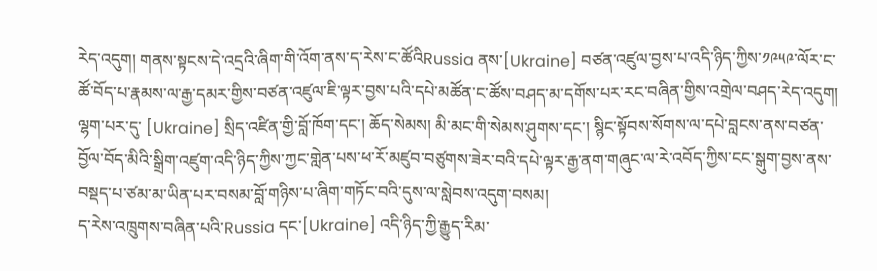རེད་འདུག། གནས་སྟངས་དེ་འདྲའི་ཞིག་གི་འོག་ནས་ད་རེས་ང་ཚོའིRussia ནས་[Ukraine] བཙན་འཛུལ་བྱས་པ་འདི་ཉིད་ཀྱིས་༡༩༥༩་ལོར་ང་ཚོ་བོད་པ་རྣམས་ལ་རྒྱ་དམར་གྱིས་བཙན་འཛུལ་ཇི་ལྟར་བྱས་པའི་དཔེ་མཚོན་ང་ཚོས་བཤད་མ་དགོས་པར་རང་བཞིན་གྱིས་འགྲེལ་བཤད་རེད་འདུག། ལྷག་པར་དུ་ [Ukraine] སྲིད་འཛིན་གྱི་བློ་ཁོག་དང་། ཆོད་སེམས། མི་མང་གི་སེམས་ཤུགས་དང་། སྙིང་སྟོབས་སོགས་ལ་དཔེ་བླངས་ནས་བཙན་བྱོལ་བོད་མིའི་སྒྲིག་འཛུག་འདི་ཉིད་ཀྱིས་ཀྱང་གླེན་པས་ཕ་རོ་མཛུབ་བཙུགས་ཟེར་བའི་དཔེ་ལྟར་རྒྱ་ནག་གཞུང་ལ་རེ་འབོད་ཀྱིས་ངང་སྒུག་བྱས་ནས་བསྡད་པ་ཙམ་མ་ཡིན་པར་བསམ་བློ་གཉིས་པ་ཞིག་གཏོང་བའི་དུས་ལ་སླེབས་འདུག་བསམ།
ད་རེས་འཁྲུགས་བཞིན་པའི་Russia དང་[Ukraine] འདི་ཉིད་ཀྱི་རྒྱུད་རིམ་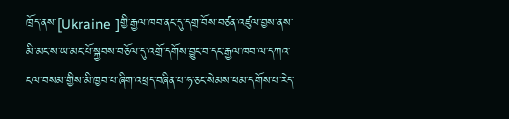ཁྲོད་ནས་[Ukraine ]གྱི་རྒྱལ་ཁབ་ནང་དུ་དགྲ་བོས་བཙན་འཛུལ་བྱས་ནས་མི་མང་ས་ཡ་མང་པོ་སྐྱབས་བཅོལ་དུ་འགྲོ་དགོས་བྱུང་བ་དང་རྒྱལ་ཁབ་ལ་དཀའ་ངལ་བསམ་གྱིས་མི་ཁྱབ་པ་ཞིག་འཕྲད་བཞིན་པ་ཧ་ཅང་སེམས་ཕམ་དགོས་པ་རེད་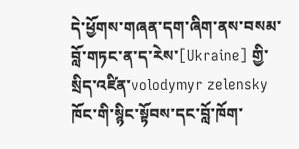དེ་ཕྱོགས་གཞན་དག་ཞིག་ནས་བསམ་བློ་གཏང་ན་ད་རེས་[Ukraine] གྱི་སྲིད་འཛིན་volodymyr zelensky ཁོང་གི་སྙིང་སྟོབས་དང་བློ་ཁོག་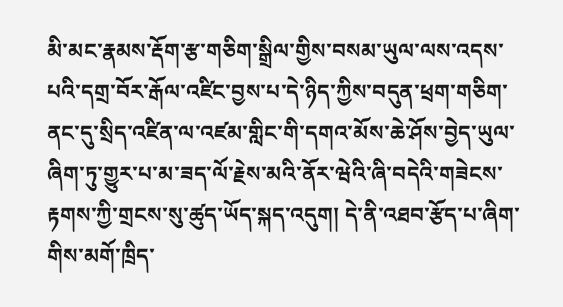མི་མང་རྣམས་རྡོག་རྩ་གཅིག་སྒྲིལ་གྱིས་བསམ་ཡུལ་ལས་འདས་པའི་དགྲ་བོར་རྒོལ་འཛིང་བྱས་པ་དེ་ཉིད་ཀྱིས་བདུན་ཕྲག་གཅིག་ནང་དུ་སྲིད་འཛིན་ལ་འཛམ་གླིང་གི་དགའ་མོས་ཆེ་ཤོས་བྱེད་ཡུལ་ཞིག་ཏུ་གྱུར་པ་མ་ཟད་ལོ་རྗེས་མའི་ནོར་ཝེའི་ཞི་བདེའི་གཟེངས་རྟགས་ཀྱི་གྲངས་སུ་ཚུད་ཡོད་སྐད་འདུག། དེ་ནི་འཐབ་རྩོད་པ་ཞིག་གིས་མགོ་ཁྲིད་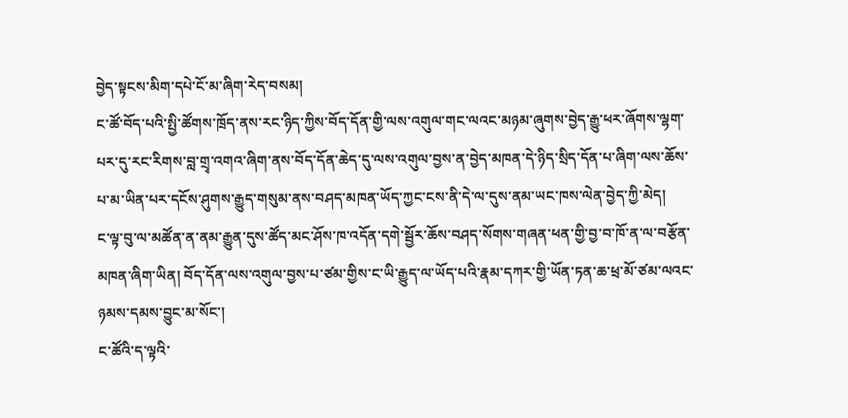བྱེད་སྟངས་མིག་དཔེ་ངོ་མ་ཞིག་རེད་བསམ།
ང་ཚོ་བོད་པའི་སྤྱི་ཚོགས་ཁྲོད་ནས་རང་ཉིད་ཀྱིས་བོད་དོན་གྱི་ལས་འགུལ་གང་ལའང་མཉམ་ཞུགས་བྱེད་རྒྱུ་ཕར་ཞོགས་ལྷག་པར་དུ་རང་རིགས་བླ་གྲྭ་འགའ་ཞིག་ནས་བོད་དོན་ཆེད་དུ་ལས་འགུལ་བྱས་ན་བྱེད་མཁན་དེ་ཉིད་སྲིད་དོན་པ་ཞིག་ལས་ཆོས་པ་མ་ཡིན་པར་དངོས་ཤུགས་རྒྱུད་གསུམ་ནས་བཤད་མཁན་ཡོད་ཀྱང་ངས་ནི་དེ་ལ་དུས་ནམ་ཡང་ཁས་ལེན་བྱེད་ཀྱི་མེད།
ང་ལྟ་བུ་ལ་མཚོན་ན་ནམ་རྒྱུན་དུས་ཚོད་མང་ཤོས་ཁ་འདོན་དགེ་སྦྱོར་ཆོས་བཤད་སོགས་གཞན་ཕན་གྱི་བྱ་བ་ཁོ་ན་ལ་བརྩོན་མཁན་ཞིག་ཡིན། བོད་དོན་ལས་འགུལ་བྱས་པ་ཙམ་གྱིས་ང་ཡི་རྒྱུད་ལ་ཡོད་པའི་རྣམ་དཀར་གྱི་ཡོན་ཏན་ཆ་ཕྲ་མོ་ཙམ་ལའང་ཉམས་དམས་བྱུང་མ་སོང་།
ང་ཚོའི་ད་ལྟའི་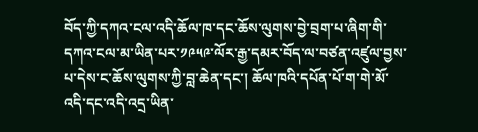བོད་ཀྱི་དཀའ་ངལ་འདི་ཆོལ་ཁ་དང་ཆོས་ལུགས་བྱེ་བྲག་པ་ཞིག་གི་དཀའ་ངལ་མ་ཡིན་པར་༡༩༥༩་ལོར་རྒྱ་དམར་བོད་ལ་བཙན་འཛུལ་བྱས་པ་དེས་ང་ཆོས་ལུགས་ཀྱི་བླ་ཆེན་དང་། ཆོལ་ཁའི་དཔོན་པོ་ག་གེ་མོ་འདི་དང་འདི་འདྲ་ཡིན་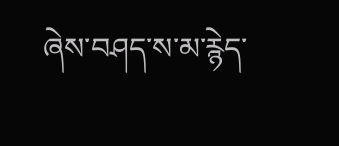ཞེས་བཤད་ས་མ་རྙེད་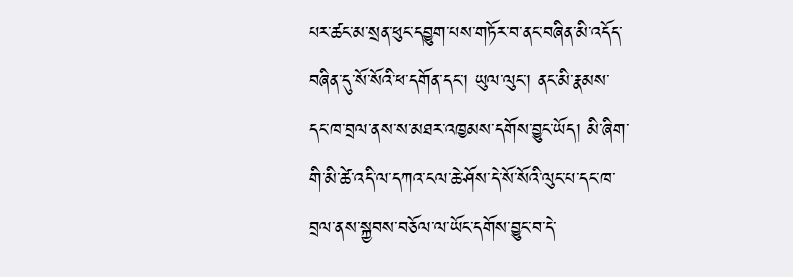པར་ཚང་མ་སྲན་ཕུང་དབྱུག་པས་གཏོར་བ་ནང་བཞིན་མི་འདོད་བཞིན་དུ་སོ་སོའི་ཕ་དགོན་དང་། ཡུལ་ལུང་། ནང་མི་རྣམས་དང་ཁ་བྲལ་ནས་ས་མཐར་འཁྱམས་དགོས་བྱུང་ཡོད། མི་ཞིག་གི་མི་ཚེ་འདི་ལ་དཀའ་ངལ་ཆེ་ཤོས་དེ་སོ་སོའི་ལུང་པ་དང་ཁ་བྲལ་ནས་སྐྱབས་བཅོལ་ལ་ཡོང་དགོས་བྱུང་བ་དེ་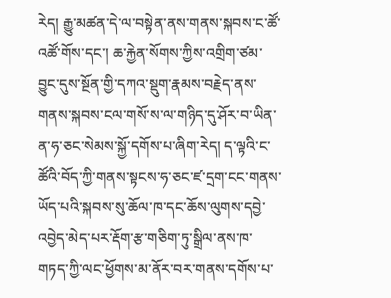རེད། རྒྱུ་མཚན་དེ་ལ་བསྟེན་ནས་གནས་སྐབས་ང་ཚོ་འཚོ་གོས་དང་། ཆ་རྐྱེན་སོགས་ཀྱིས་འགྲིག་ཙམ་བྱུང་དུས་སྔོན་གྱི་དཀའ་སྡུག་རྣམས་བརྗེད་ནས་གནས་སྐབས་ངལ་གསོ་ས་ལ་གཉིད་དུ་ཤོར་བ་ཡིན་ན་ཧ་ཅང་སེམས་སྐྱོ་དགོས་པ་ཞིག་རེད། ད་ལྟའི་ང་ཚོའི་བོད་ཀྱི་གནས་སྟངས་ཧ་ཅང་ཛ་དྲག་ངང་གནས་ཡོད་པའི་སྐབས་སུ་ཆོལ་ཁ་དང་ཆོས་ལུགས་དབྱེ་འབྱེད་མེད་པར་རྡོག་རྩ་གཅིག་ཏུ་སྒྲིལ་ནས་ཁ་གཏད་ཀྱི་ལང་ཕྱོགས་མ་ནོར་བར་གནས་དགོས་པ་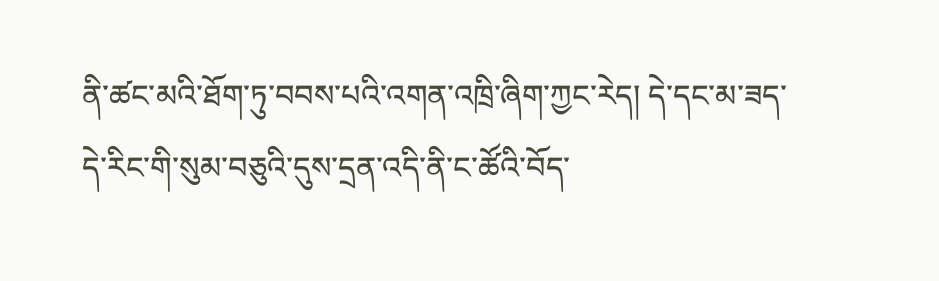ནི་ཚང་མའི་ཐོག་ཏུ་བབས་པའི་འགན་འཁྲི་ཞིག་ཀྱང་རེད། དེ་དང་མ་ཟད་དེ་རིང་གི་སུམ་བཅུའི་དུས་དྲན་འདི་ནི་ང་ཚོའི་བོད་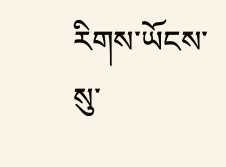རིགས་ཡོངས་སུ་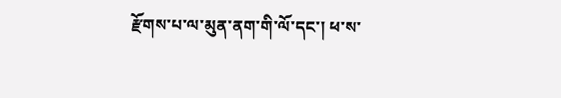རྫོགས་པ་ལ་མུན་ནག་གི་ལོ་དང་། ཕ་ས་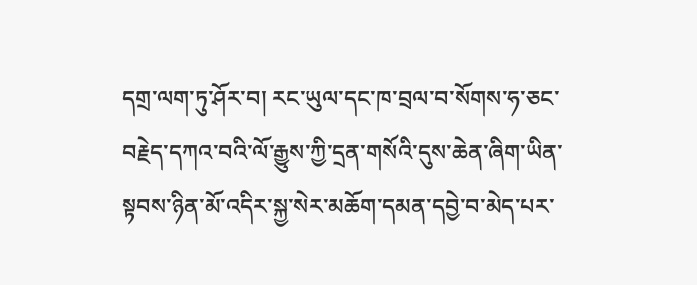དགྲ་ལག་ཏུ་ཤོར་བ། རང་ཡུལ་དང་ཁ་བྲལ་བ་སོགས་ཧ་ཅང་བརྗེད་དཀའ་བའི་ལོ་རྒྱུས་ཀྱི་དྲན་གསོའི་དུས་ཆེན་ཞིག་ཡིན་སྟབས་ཉིན་མོ་འདིར་སྐྱ་སེར་མཆོག་དམན་དབྱེ་བ་མེད་པར་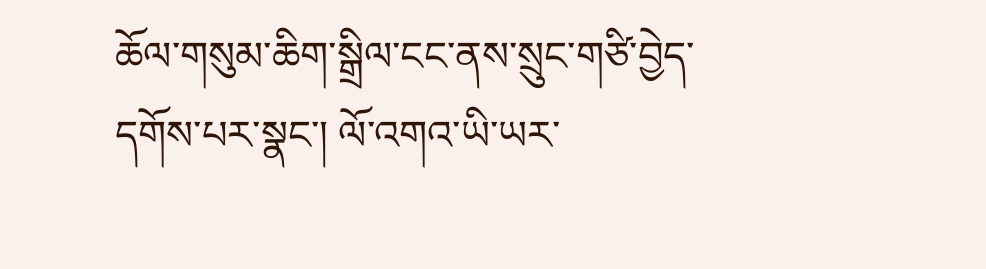ཆོལ་གསུམ་ཆིག་སྒྲིལ་ངང་ནས་སྲུང་གཙི་བྱེད་དགོས་པར་སྣང་། ལོ་འགའ་ཡི་ཡར་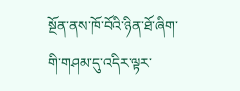སྔོན་ནས་ཁོ་བོའི་ཉིན་ཐོ་ཞིག་གི་གཤམ་དུ་འདིར་ལྟར་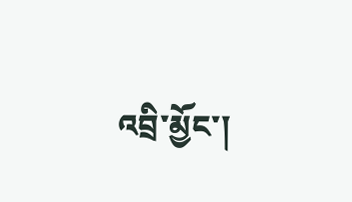འབྲི་མྱོང་།